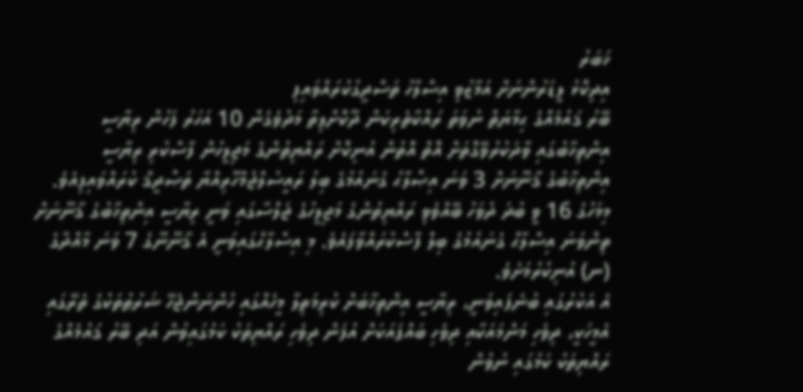ޚަބަރު
އިދިކޮޅު ލީޑަރުންނަށް އަމާޒުވި އިސްލާހު ތަސްދީގުކުރައްވައިފި
ބޭރު ޤައުމެއްގެ ޙިމާޔަތް ނުވަތަ ރައްކާތެރިކަން ދޫކޮށްލިތާ މަދުވެގެން 10 އަހަރު ފަހުން ރިޔާސީ އިންތިޚާބުގައި ވާދަކުރުވޭގޮތަށް އޮތް އޮތުން އުނިކޮށް ރައްޔިތުންގެ މަޖިލީހުން ފާސްކުރި ރިޔާސީ އިންތިޚާބުގެ ޤާނޫނަށް 3 ވަނަ އިޞްލާޙު ގެނައުމުގެ ބިލު ރައީސުލްޖުމްހޫރިއްޔާ ތަޞްދީޤް ކުރައްވައިފިއެވެ.
މިމަހުގެ 16 ވީ ބުދަ ދުވަހު ބޭއްވެވި ރައްޔިތުންގެ މަޖިލީހުގެ ޖަލްސާގައި ވަނީ ރިޔާސީ އިންތިޚާބުގެ ޤާނޫނަށް ތިންވަނަ އިސްލާޙް ގެނައުމުގެ ބިލް ފާސްކުރައްވާފައެވެ. މި އިސްލާޙްގައިވަނީ އެ ޤާނޫނޫގެ 7 ވަނަ މާއްދާގެ (ނ) އުނިކުރުމަށެވެ.
އެ އަކުރުގައި ބުނެފައިވަނީ، ރިޔާސީ އިންތިޚާބަށް ކުރިމަތިލާ މީހެއްގައި ހުންނަންޖެހޭ ޝަރުޠުތަކުގެ ތެރޭގައި އެމީހަކީ، ދިވެހި މަންމައަކާއި ދިވެހި ބައްޕައަކަށް އުފަން ދިވެހި ރައްޔިތަކު ކަމުގައިވުން އަދި ބޭރު ޤައުމެއްގެ ރައްޔިތަކު ކަމުގައި ނުވުން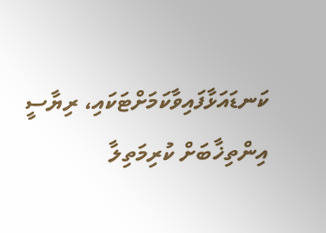ކަނޑައަޅާފައިވާކަމަށްޓަކައި، ރިޔާސީ އިންތިޚާބަށް ކުރިމަތިލާ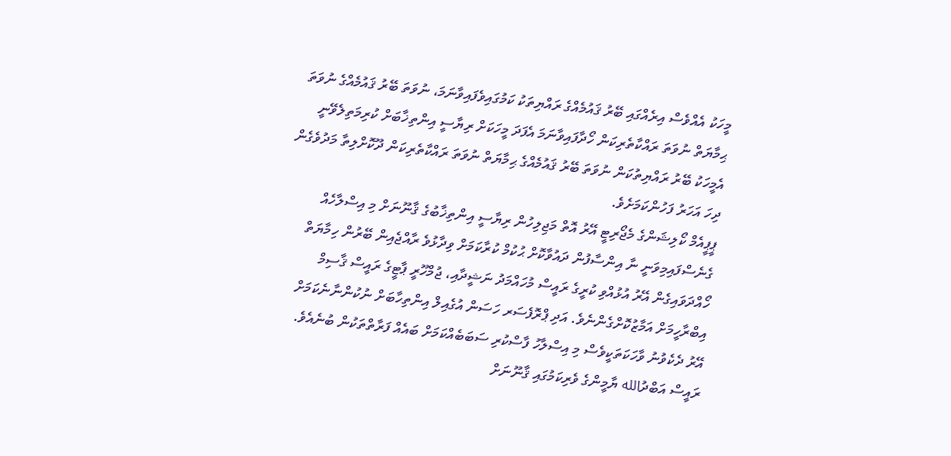މީހަކު އެއްވެސް އިރެއްގައި ބޭރު ޤައުމެއްގެ ރައްޔިތަކު ކަމުގައިވެފައިވާނަމަ، ނުވަތަ ބޭރު ޤައުމެއްގެ ނުވަތަ ޙިމާޔަތް ނުވަތަ ރައްކާތެރިކަން ހޯދާފައިވާނަމަ އެފަދަ މީހަކަށް ރިޔާސީ އިންތިޚާބަށް ކުރިމަތިލެވޭނީ އެމީހަކު ބޭރު ރައްޔިތުކަން ނުވަތަ ބޭރު ޤައުމެއްގެ ޙިމާޔަތް ނުވަތަ ރައްކާތެރިކަން ދޫކޮށްލިތާ މަދުވެގެން ދިހަ އަހަރު ފަހުންކަމަށެވެ.
ޕީޕީއެމް ކޯލިޝަންގެ މެޖޯރިޓީ އޭރު އޮތް މަޖިލިހުން ރިޔާސީ އިންތިޚާބުގެ ޤާނޫނަށް މި އިސްލާހެއް ގެނެސްފައިމިވަނީ ނާ އިންސާފުން ދައުވާކޮށް ޙުކުމް ކުރާކަމަށް ވިދާޅުވެ ރާއްޖެއިން ބޭރުން ހިމާޔަތް ހޯއްދަވައިގެން އޭރު އުޅުއްވި ކުރީގެ ރައީސް މުހައްމަދު ނަޝީދާއި، ޖުމްހޫރީ ޕާޓީގެ ރައީސް ޤާސިމް އިބްރާހީމަށް އަމާޒުކޮށްގެންނެވެ. އަދި ޕްރޮފެސަރ ހަސަން އުގެއިލް އިންތިހާބަށް ނުކުންނާނެކަމަށް އޭރު ދެކެވުނު ވާހަކަތަކީވެސް މި އިސްލާހު ފާސްކުރި ސަބަބެއްކަމަށް ބައެއް ފަރާތްތަކުން ބުނެއެވެ.
ރައީސް އަބްދުالله ޔާމީންގެ ވެރިކަމުގައި ޤާނޫނަށް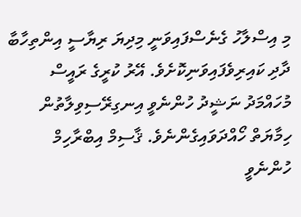މި އިސްލާހު ގެނެސްފައިވަނީ މިދިޔަ ރިޔާސީ އިންތިހާބާ ދާދި ކައިރިވެފައިވަނިކޮށެވެ. އޭރު ކުރީގެ ރައީސް މުހައްމަދު ނަޝީދު ހުންނެވީ އިނގިރޭސިވިލާތުން ހިމާޔަތް ހޯއްދަވައިގެންނެވެ. ޤާސިމް އިބްރާހިމް ހުންނެވީ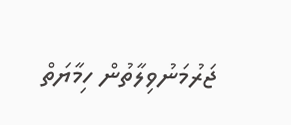ޖަރުމަނުވިލާތުން ހިމާޔަތް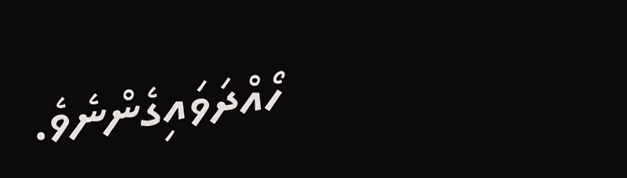ހޯއްދަވައިގެންނެވެ.